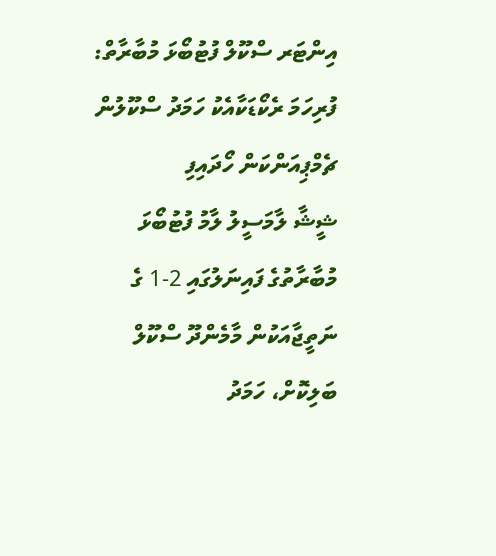އިންޓަރ ސްކޫލް ފުޓުބޯޅަ މުބާރާތް: ފުރިހަމަ ރެކޯޑަކާއެކު ހަމަދު ސްކޫލުން ޗެމްޕިއަންކަން ހޯދައިފި
ޝީޝާ ލާމަސީލު ލާމު ފުޓުބޯޅަ މުބާރާތުގެ ފައިނަލުގައި 2-1 ގެ ނަތީޖާއަކުން މާމެންދޫ ސްކޫލް ބަލިކޮށް، ހަމަދު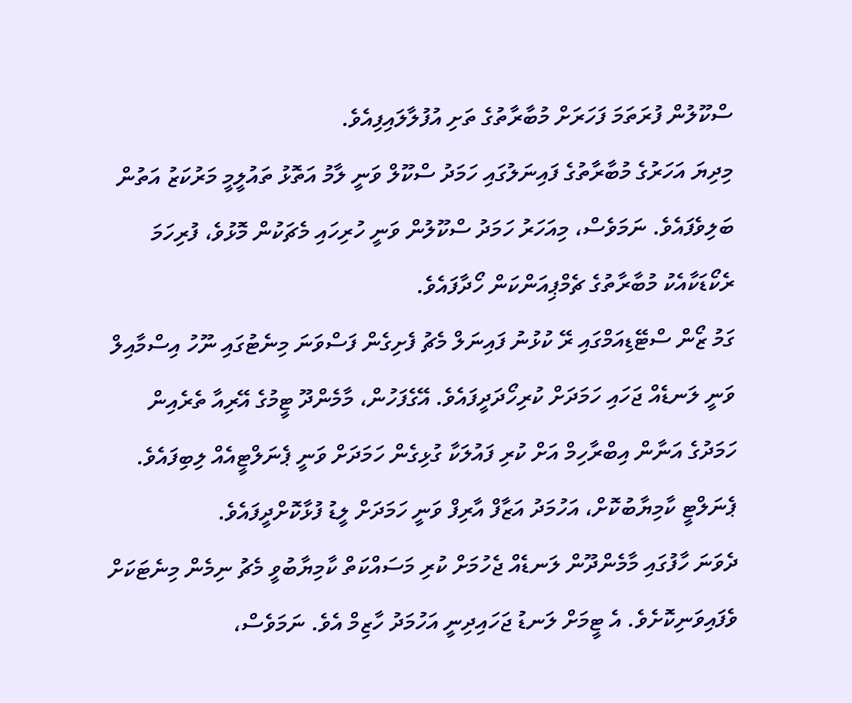ސްކޫލުން ފުރަތަމަ ފަހަރަށް މުބާރާތުގެ ތަށި އުފުލާލައިފިއެވެ.
މިދިޔަ އަހަރުގެ މުބާރާތުގެ ފައިނަލުގައި ހަމަދު ސްކޫލް ވަނީ ލާމު އަތޮޅު ތައުލީމީ މަރުކަޒު އަތުން ބަލިވެފައެވެ. ނަމަވެސް، މިއަހަރު ހަމަދު ސްކޫލުން ވަނީ ހުރިހައި މެޗަކުން މޮޅުވެ، ފުރިހަމަ ރެކޯޑަކާއެކު މުބާރާތުގެ ޗެމްޕިއަންކަން ހޯދާފައެވެ.
ގަމު ޒޯން ސްޓޭޑިއަމްގައި ރޭ ކުޅުނު ފައިނަލް މެޗު ފެށިގެން ފަސްވަނަ މިނެޓުގައި ނޫހު އިސްމާއިލް ވަނީ ލަނޑެއް ޖަހައި ހަމަދަށް ކުރިހޯދަދީފައެވެ. އޭގެފަހުން، މާމެންދޫ ޓީމުގެ އޭރިއާ ތެރެއިން ހަމަދުގެ އަނާން އިބްރާހިމް އަށް ކުރި ފައުލަކާ ގުޅިގެން ހަމަދަށް ވަނީ ޕެނަލްޓީއެއް ލިބިފައެވެ. ޕެނަލްޓީ ކާމިޔާބުކޮށް، އަހުމަދު އަޒާފް އާރިފް ވަނީ ހަމަދަށް ލީޑު ފުޅާކޮށްދީފައެވެ.
ދެވަނަ ހާފުގައި މާމެންދޫން ލަނޑެއް ޖެހުމަށް ކުރި މަސައްކަތް ކާމިޔާބުވީ މެޗު ނިމެން މިނެޓަކަށް ވެފައިވަނިކޮށެވެ. އެ ޓީމަށް ލަނޑު ޖަހައިދިނީ އަހުމަދު ހާޒިމް އެވެ. ނަމަވެސް،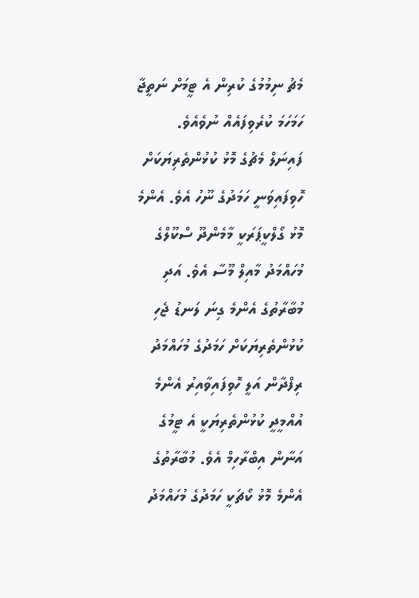މެޗު ނިމުމުގެ ކުރިން އެ ޓީމަށް ނަތީޖާ ހަމަހަމަ ކުރެވިފައެއް ނުވެއެވެ.
ފައިނަލް މެޗުގެ މޮޅު ކުޅުންތެރިޔަކަށް ހޮވިފައިވަނީ ހަމަދުގެ ނޫހު އެވެ. އެންމެ މޮޅު ގޯލްކީޕަރަކީ މާމެންދޫ ސްކޫލްގެ މުހައްމަދު މާއިލް މޫސާ އެވެ. އަދި މުބާރާތުގެ އެންމެ ގިނަ ލަނޑު ޖެހި ކުޅުންތެރިޔަކަށް ހަމަދުގެ މުހައްމަދު ރިފްދާން އަލީ ހޮވިފައިވާއިރު އެންމެ އުއްމީދީ ކުޅުންތެރިޔަކީ އެ ޓީމުގެ އަނާން އިބްރާހިމް އެވެ. މުބާރާތުގެ އެންމެ މޮޅު ކޯޗަކީ ހަމަދުގެ މުހައްމަދު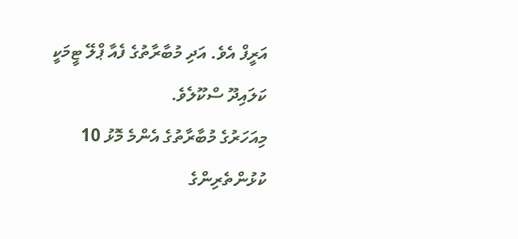އަރީފް އެވެ. އަދި މުބާރާތުގެ ފެއާ ޕްލޭ ޓީމަކީ ކަލައިދޫ ސްކޫލެވެ.
މިއަހަރުގެ މުބާރާތުގެ އެންމެ މޮޅު 10 ކުޅުންތެރިންގެ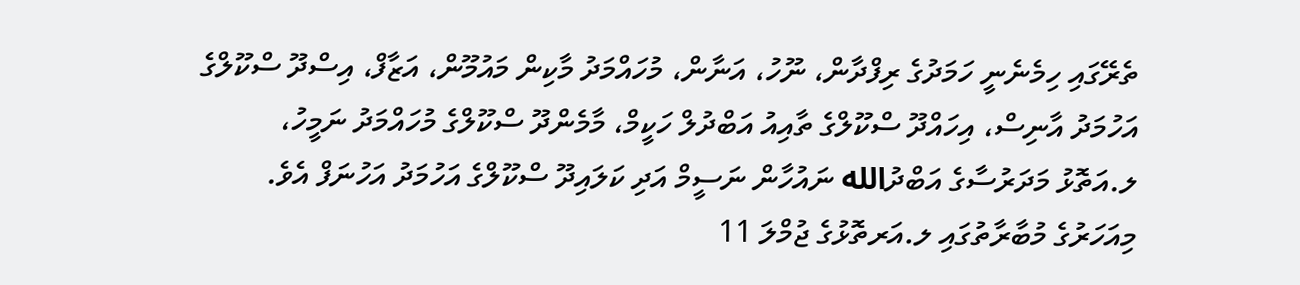ތެރޭގައި ހިމެނެނީ ހަމަދުގެ ރިފްދާން، ނޫހު، އަނާން، މުހައްމަދު މާކިން މައުމޫން، އަޒާފް، އިސްދޫ ސްކޫލްގެ އަހުމަދު އާނިސް، އިހައްދޫ ސްކޫލްގެ ތާއިއު އަބްދުލް ހަކީމް، މާމެންދޫ ސްކޫލްގެ މުހައްމަދު ނަމީހު، ލ.އަތޮޅު މަދަރުސާގެ އަބްދުالله ނައުހާން ނަސީމް އަދި ކަލައިދޫ ސްކޫލްގެ އަހުމަދު އަހުނަފް އެވެ.
މިއަހަރުގެ މުބާރާތުގައި ލ.އަރތޮޅުގެ ޖުމްލަ 11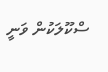ސްކޫލަކުން ވަނީ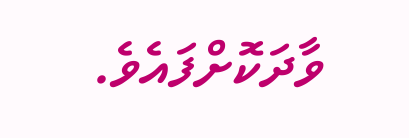ވާދަކޮށްފައެވެ.